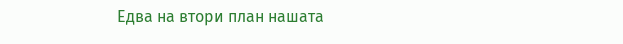Едва на втори план нашата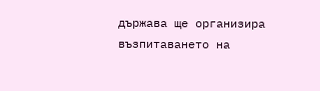държава ще организира възпитаването на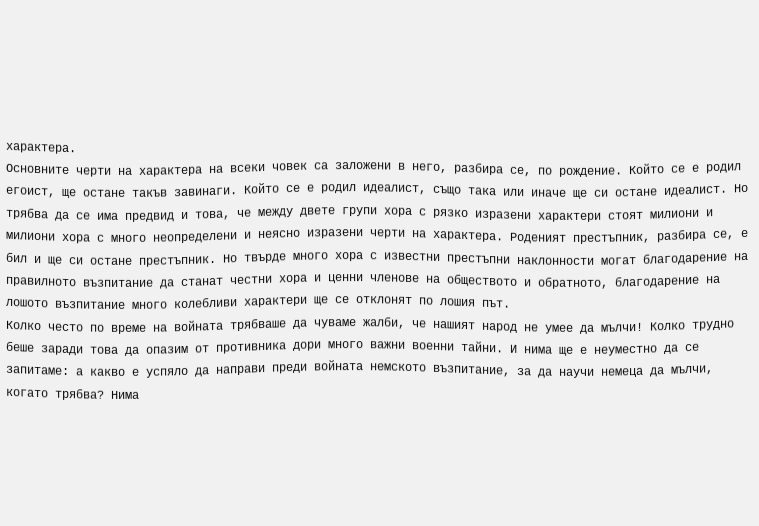характера.
Основните черти на характера на всеки човек са заложени в него, разбира се, по рождение. Който се е родил егоист, ще остане такъв завинаги. Който се е родил идеалист, също така или иначе ще си остане идеалист. Но трябва да се има предвид и това, че между двете групи хора с рязко изразени характери стоят милиони и милиони хора с много неопределени и неясно изразени черти на характера. Роденият престъпник, разбира се, е бил и ще си остане престъпник. Но твърде много хора с известни престъпни наклонности могат благодарение на правилното възпитание да станат честни хора и ценни членове на обществото и обратното, благодарение на лошото възпитание много колебливи характери ще се отклонят по лошия път.
Колко често по време на войната трябваше да чуваме жалби, че нашият народ не умее да мълчи! Колко трудно беше заради това да опазим от противника дори много важни военни тайни. И нима ще е неуместно да се запитаме: а какво е успяло да направи преди войната немското възпитание, за да научи немеца да мълчи, когато трябва? Нима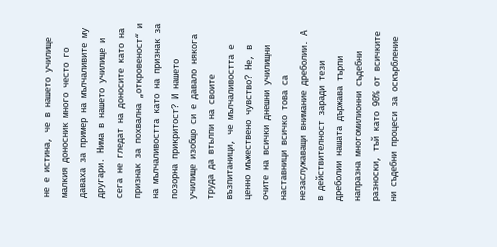не е истина, че в нашето училище малкия доносник много често го даваха за пример на мълчаливите му другари. Нима в нашето училище и сега не гледат на доносите като на признак за похвална „откровеност“ и на мълчаливостта като на признак за позорна прикритост? И нашето училище изобщо си е давало някога труда да втьлпи на своите възпитаници, че мълчаливостта е ценно мъжествено чувство? Не, в очите на всички днешни училищни наставници всичко това са незаслужаващи внимание дреболии. А в действителност заради тези дреболии нашата държава търпи напразна многомилионни съдебни разноски, тъй като 90% от всичките ни съдебни процеси за оскърбление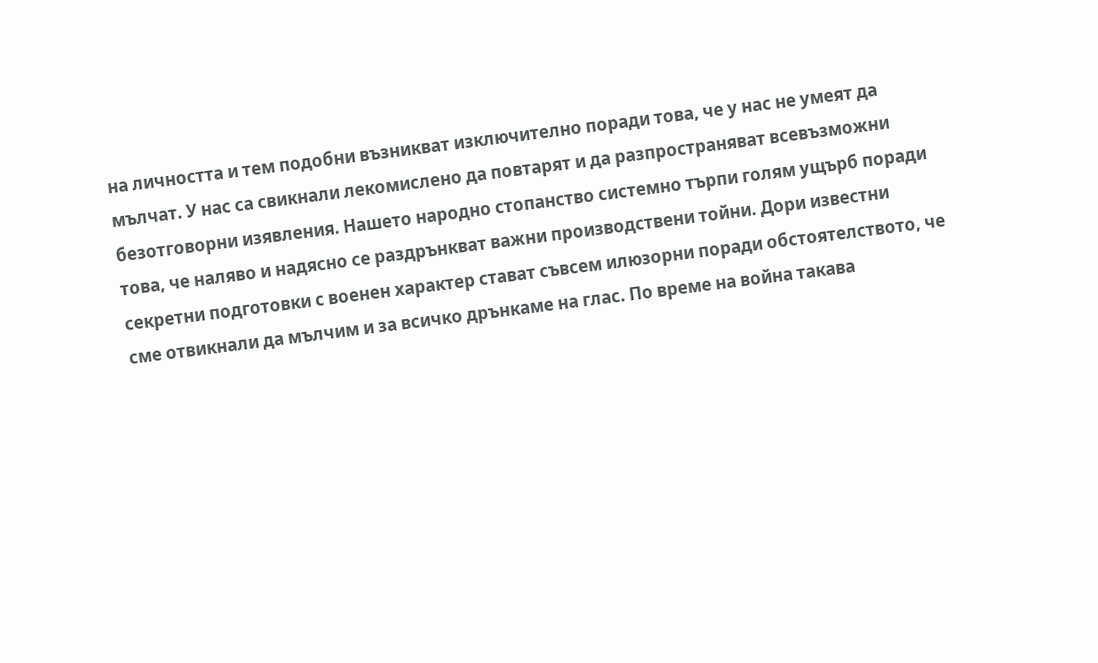на личността и тем подобни възникват изключително поради това, че у нас не умеят да мълчат. У нас са свикнали лекомислено да повтарят и да разпространяват всевъзможни безотговорни изявления. Нашето народно стопанство системно търпи голям ущърб поради това, че наляво и надясно се раздрънкват важни производствени тойни. Дори известни секретни подготовки с военен характер стават съвсем илюзорни поради обстоятелството, че сме отвикнали да мълчим и за всичко дрънкаме на глас. По време на война такава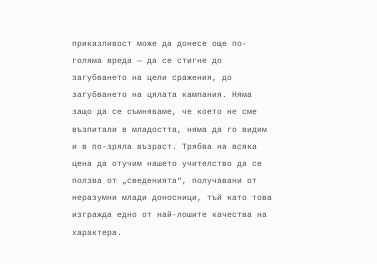приказливост може да донесе още по-голяма вреда — да се стигне до загубването на цели сражения, до загубването на цялата кампания. Няма защо да се съмняваме, че което не сме възпитали в младостта, няма да го видим и в по-зряла възраст. Трябва на всяка цена да отучим нашето учителство да се ползва от „сведенията“, получавани от неразумни млади доносници, тъй като това изгражда едно от най-лошите качества на характера.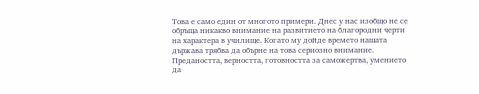Това е само един от многото примери. Днес у нас изобщо не се обръща никакво внимание на развитието на благородни черти на характера в училище. Когато му дойде времето нашата държава трябва да обърне на това сериозно внимание. Предаността, верността, готовността за саможертва, умението да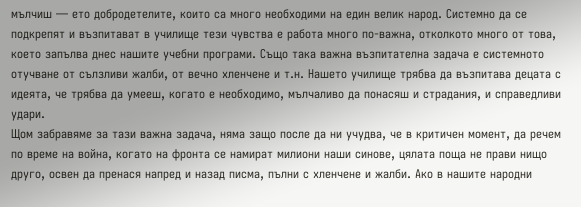мълчиш — ето добродетелите, които са много необходими на един велик народ. Системно да се подкрепят и възпитават в училище тези чувства е работа много по-важна, отколкото много от това, което запълва днес нашите учебни програми. Също така важна възпитателна задача е системното отучване от сълзливи жалби, от вечно хленчене и т.н. Нашето училище трябва да възпитава децата с идеята, че трябва да умееш, когато е необходимо, мълчаливо да понасяш и страдания, и справедливи удари.
Щом забравяме за тази важна задача, няма защо после да ни учудва, че в критичен момент, да речем по време на война, когато на фронта се намират милиони наши синове, цялата поща не прави нищо друго, освен да пренася напред и назад писма, пълни с хленчене и жалби. Ако в нашите народни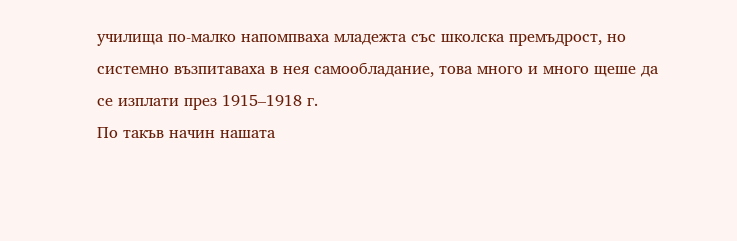училища по-малко напомпваха младежта със школска премъдрост, но системно възпитаваха в нея самообладание, това много и много щеше да се изплати през 1915–1918 г.
По такъв начин нашата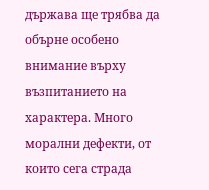държава ще трябва да обърне особено внимание върху възпитанието на характера. Много морални дефекти, от които сега страда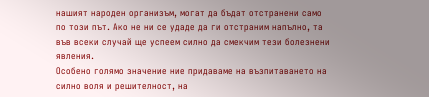нашият народен организъм, могат да бъдат отстранени само по този път. Ако не ни се удаде да ги отстраним напълно, та във всеки случай ще успеем силно да смекчим тези болезнени явления.
Особено голямо значение ние придаваме на възпитаването на силно воля и решителност, на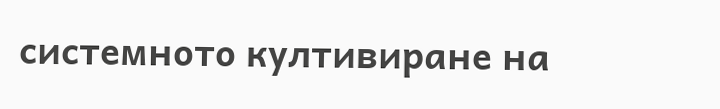системното култивиране на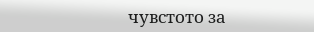чувстото за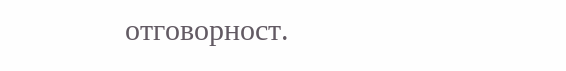отговорност.